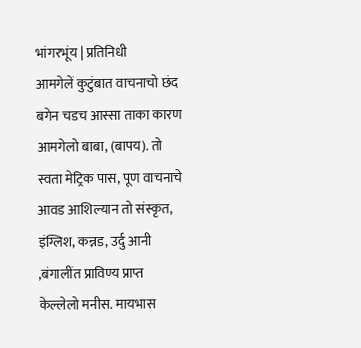भांगरभूंय | प्रतिनिधी
आमगेलें कुटुंबात वाचनाचो छंद बगेन चडच आस्सा ताका कारण आमगेलो बाबा, (बापय). तो स्वता मेट्रिक पास, पूण वाचनाचे आवड आशिल्यान तो संस्कृत, इंग्लिश, कन्नड, उर्दु आनी ,बंगालींत प्राविण्य प्राप्त केल्लेलो मनीस. मायभास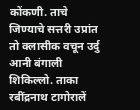कोंकणी. ताचे जिण्याचे सत्तरी उप्रांत तो क्लासीक वचून उर्दु आनी बंगाली शिकिल्लो. ताका रबींद्रनाथ टागोरालें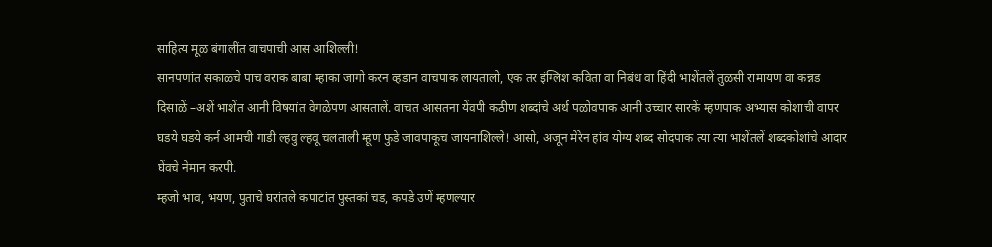साहित्य मूळ बंगालींत वाचपाची आस आशिल्ली!
सानपणांत सकाळ्चे पाच वराक बाबा म्हाका जागो करन व्हडान वाचपाक लायतालो, एक तर इंग्लिश कविता वा निबंध वा हिंदी भाशेंतलें तुळसी रामायण वा कन्नड दिसाळें –अशें भाशेंत आनी विषयांत वेगळेपण आसतालें. वाचत आसतना येंवपी कठीण शब्दांचे अर्थ पळोवपाक आनी उच्चार सारकें म्हणपाक अभ्यास कोशाची वापर घडये घडये कर्न आमची गाडी ल्हवु ल्हवू चलताली म्हूण फुडे जावपाकूच जायनाशिल्ले! आसो, अजून मेरेन हांव योग्य शब्द सोदपाक त्या त्या भाशेंतलें शब्दकोशांचे आदार घेंवचे नेमान करपी.
म्हजो भाव, भयण, पुताचे घरांतले कपाटांत पुस्तकां चड, कपडे उणें म्हणल्यार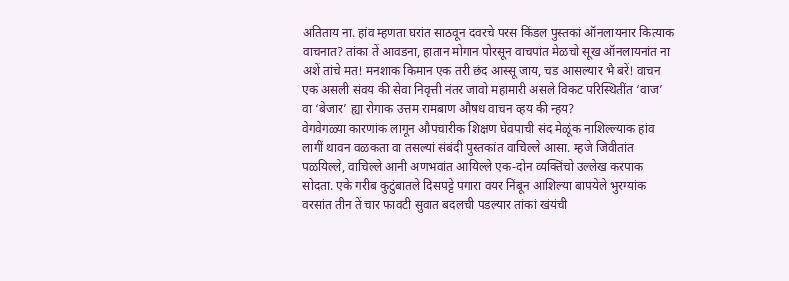अतिताय ना. हांव म्हणता घरांत साठवून दवरचे परस किंडल पुस्तकां ऑनलायनार कित्याक वाचनात? तांका तें आवडना, हातान मोगान पोरसून वाचपांत मेळचो सूख ऑनलायनांत ना अशें तांचे मत! मनशाक किमान एक तरी छंद आस्सू जाय, चड आसल्यार भै बरें! वाचन एक असली संवय की सेवा निवृत्ती नंतर जावो महामारी असले विकट परिस्थितींत ‘वाज’ वा ‘बेजार’ ह्या रोगाक उत्तम रामबाण औषध वाचन व्हय की न्हय?
वेगवेगळ्या कारणांक लागून औपचारीक शिक्षण घेवपाची संद मेळूंक नाशिल्ल्याक हांव लागीं थावन वळकता वा तसल्यां संबंदी पुस्तकांत वाचिल्ले आसा. म्हजे जिवीतांत पळयिल्ले, वाचिल्ले आनी अणभवांत आयिल्ले एक-दोन व्यक्तिंचो उल्लेख करपाक सोदता. एके गरीब कुटुंबातले दिसपट्टे पगारा वयर निंबून आशिल्या बापयेले भुरग्यांक वरसांत तीन तें चार फावटी सुवात बदलची पडल्यार तांकां खंयंची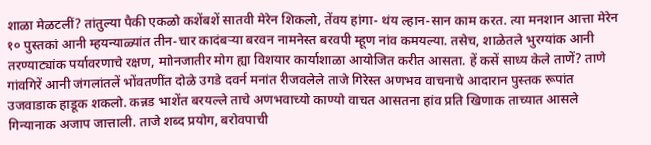शाळा मेळटलीं? तांतुल्या पैकी एकळो कशेंबशें सातवी मेरेन शिकलो, तेंवय हांगा- थंय ल्हान-सान काम करत. त्या मनशान आत्ता मेरेन १० पुस्तकां आनी म्हयन्याळ्यांत तीन-चार कादंबऱ्या बरवन नामनेस्त बरवपी म्हूण नांव कमयल्या. तसेच, शाळेतले भुरग्यांक आनी तरण्याट्यांक पर्यावरणाचे रक्षण, माोनजातीर मोग ह्या विशयार कार्याशाळा आयोजित करीत आसता. हें कसें साध्य केले ताणें? ताणे गांवगिरें आनी जंगलांतलें भोंवतणींत दोळे उगडे दवर्न मनांत रीजवलेले ताजे गिरेस्त अणभव वाचनाचे आदारान पुस्तक रूपांत उजवाडाक हाडूक शकलो. कन्नड भाशेंत बरयल्ले ताचे अणभवाच्यो काण्यो वाचत आसतना हांव प्रति खिणाक ताच्यात आसले गिन्यानाक अजाप जात्ताली. ताजे शब्द प्रयोग, बरोवपाची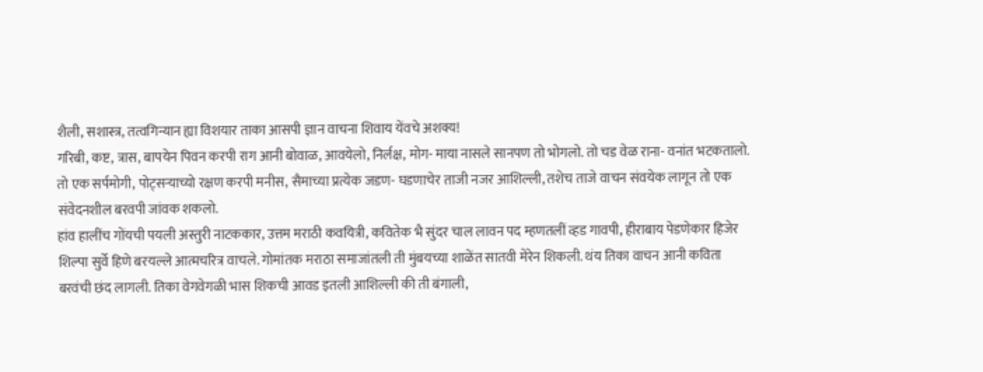शैली, सशास्त्र, तत्वगिन्यान ह्या विशयार ताका आसपी ज्ञान वाचना शिवाय येंवचे अशक्य!
गरिबी, कष्ट, त्रास, बापयेन पिवन करपी राग आनी बोवाळ, आवयेलो, निर्लक्ष, मोग- माया नासले सानपण तो भोगलो. तो चड वेळ राना- वनांत भटकतालो. तो एक सर्पमोगी, पोट्सऱ्याच्यो रक्षण करपी मनीस, सैमाच्या प्रत्येक जडण- घडणाचेर ताजी नजर आशिल्ली, तशेच ताजे वाचन संवयेक लागून तो एक संवेदनशील बरवपी जांवक शकलो.
हांव हालींच गोंयची पयली अस्तुरी नाटककार, उत्तम मराठी कवयित्री, कवितेक भै सुंदर चाल लावन पद म्हणतलीं व्हड गावपी, हीराबाय पेडणेकार हिजेर शिल्पा सुर्वे हिणे बरयल्ले आत्मचरित्र वाचले. गोमांतक मराठा समाजांतली ती मुंबयच्या शाळेंत सातवी मेरेन शिकली. थंय तिका वाचन आनी कविता बरवंची छंद लागली. तिका वेगवेगळी भास शिकची आवड इतली आशिल्ली की ती बंगाली,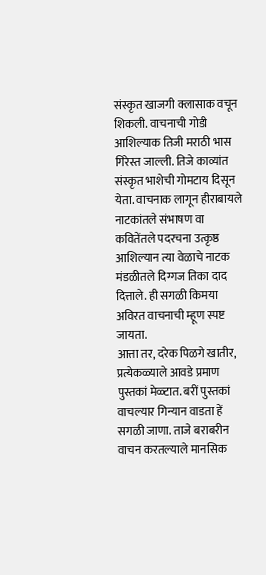संस्कृत खाजगी क्लासाक वचून शिकली. वाचनाची गोडी आशिल्याक तिजी मराठी भास गिरेस्त जाल्ली. तिजे काव्यांत संस्कृत भाशेची गोमटाय दिसून येता. वाचनाक लागून हीराबायले नाटकांतले संभाषण वा कवितेंतले पदरचना उत्कृष्ठ आशिल्यान त्या वेळाचे नाटक मंडळीतले दिग्गज तिका दाद दित्ताले. ही सगळी किमया अविरत वाचनाची म्हूण स्पष्ट जायता.
आत्ता तर, दरेक पिळगे खातीर, प्रत्येकळ्याले आवडे प्रमाण पुस्तकां मेळ्टात. बरीं पुस्तकां वाचल्यार गिन्यान वाडता हें सगळी जाणा. ताजे बराबरीन वाचन करतल्याले मानसिक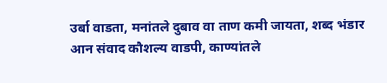उर्बा वाडता, मनांतले दुबाव वा ताण कमी जायता, शब्द भंडार आन संवाद कौशल्य वाडपी, काण्यांतले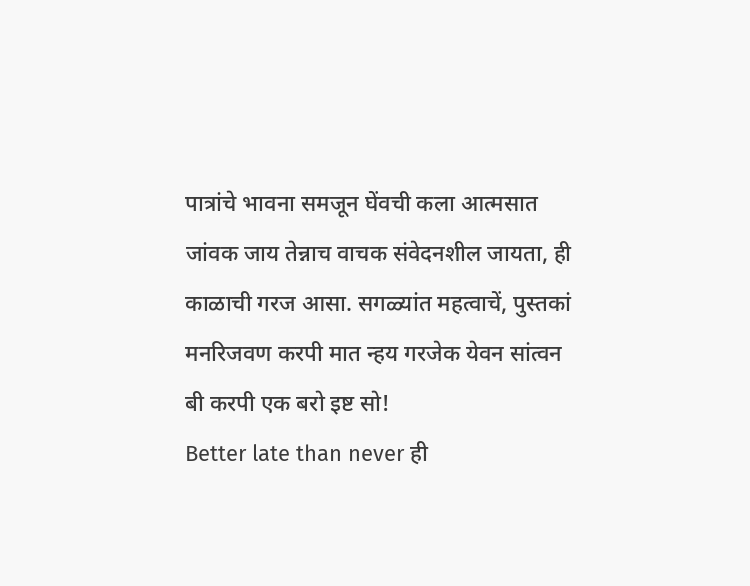पात्रांचे भावना समजून घेंवची कला आत्मसात जांवक जाय तेन्नाच वाचक संवेदनशील जायता, ही काळाची गरज आसा. सगळ्यांत महत्वाचें, पुस्तकां मनरिजवण करपी मात न्हय गरजेक येवन सांत्वन बी करपी एक बरो इष्ट सो!
Better late than never ही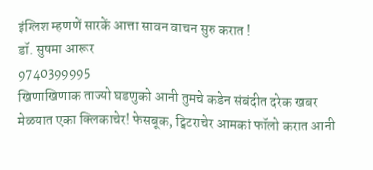इंग्लिश म्हणणें सारकें आत्ता सावन वाचन सुरु करात !
डॉ. सुषमा आरूर
9740399995
खिणाखिणाक ताज्यो घडणुको आनी तुमचे कडेन संबंदीत दरेक खबर मेळयात एका क्लिकाचेर! फेसबूक, ट्विटराचेर आमकां फॉलो करात आनी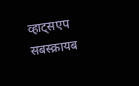व्हाट्सएप सबस्क्रायब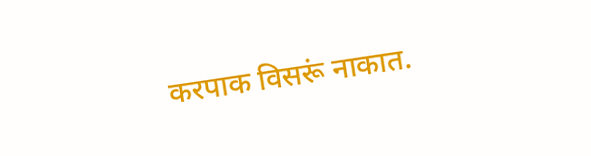करपाक विसरूं नाकात.